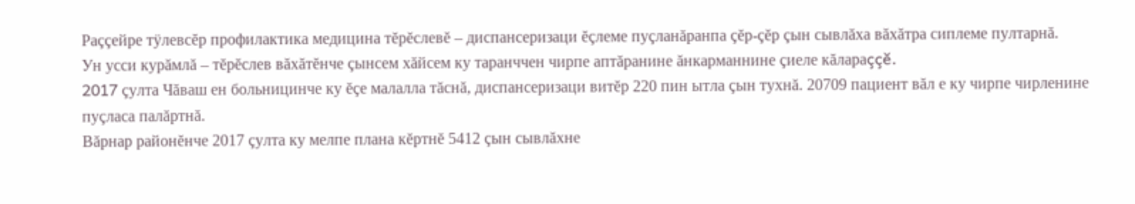Раççейре тÿлевсĕр профилактика медицина тĕрĕслевĕ – диспансеризаци ĕçлеме пуçланăранпа çĕр-çĕр çын сывлăха вăхăтра сиплеме пултарнă.
Ун усси курăмлă – тĕрĕслев вăхăтĕнче çынсем хăйсем ку таранччен чирпе аптăранине ăнкарманнине çиеле кăлараççĕ.
2017 çулта Чăваш ен больницинче ку ĕçе малалла тăснă, диспансеризаци витĕр 220 пин ытла çын тухнă. 20709 пациент вăл е ку чирпе чирленине пуçласа палăртнă.
Вăрнар районĕнче 2017 çулта ку мелпе плана кĕртнĕ 5412 çын сывлăхне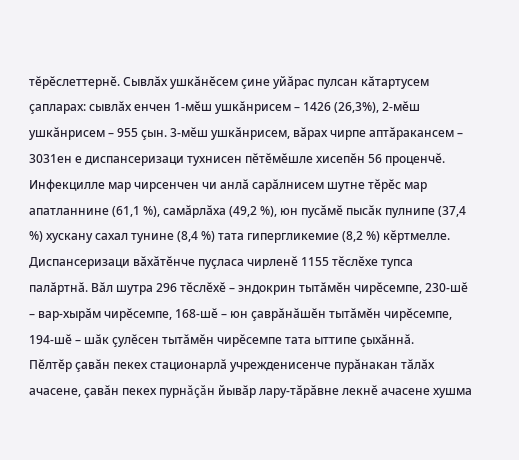тĕрĕслеттернĕ. Сывлăх ушкăнĕсем çине уйăрас пулсан кăтартусем çапларах: сывлăх енчен 1-мĕш ушкăнрисем – 1426 (26,3%), 2-мĕш ушкăнрисем – 955 çын. 3-мĕш ушкăнрисем, вăрах чирпе аптăракансем – 3031ен е диспансеризаци тухнисен пĕтĕмĕшле хисепĕн 56 проценчĕ.
Инфекцилле мар чирсенчен чи анлă сарăлнисем шутне тĕрĕс мар апатланнине (61,1 %), самăрлăха (49,2 %), юн пусăмĕ пысăк пулнипе (37,4 %) хускану сахал тунине (8,4 %) тата гипергликемие (8,2 %) кĕртмелле.
Диспансеризаци вăхăтĕнче пуçласа чирленĕ 1155 тĕслĕхе тупса палăртнă. Вăл шутра 296 тĕслĕхĕ – эндокрин тытăмĕн чирĕсемпе, 230-шĕ – вар-хырăм чирĕсемпе, 168-шĕ – юн çаврăнăшĕн тытăмĕн чирĕсемпе, 194-шĕ – шăк çулĕсен тытăмĕн чирĕсемпе тата ыттипе çыхăннă.
Пĕлтĕр çавăн пекех стационарлă учрежденисенче пурăнакан тăлăх ачасене, çавăн пекех пурнăçăн йывăр лару-тăрăвне лекнĕ ачасене хушма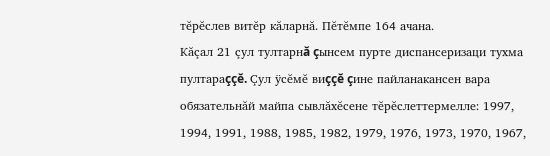тĕрĕслев витĕр кăларнă. Пĕтĕмпе 164 ачана.
Кăçал 21 çул тултарнă çынсем пурте диспансеризаци тухма пултараççĕ. Çул ÿсĕмĕ виççĕ çине пайланакансен вара обязательнăй майпа сывлăхĕсене тĕрĕслеттермелле: 1997, 1994, 1991, 1988, 1985, 1982, 1979, 1976, 1973, 1970, 1967,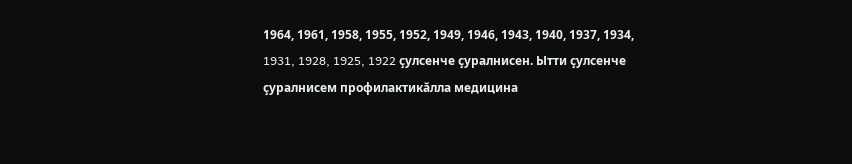1964, 1961, 1958, 1955, 1952, 1949, 1946, 1943, 1940, 1937, 1934, 1931, 1928, 1925, 1922 çулсенче çуралнисен. Ытти çулсенче çуралнисем профилактикăлла медицина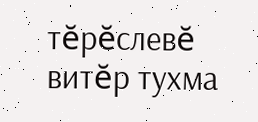тĕрĕслевĕ витĕр тухма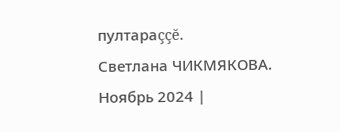пултараççĕ.
Светлана ЧИКМЯКОВА.
Ноябрь 2024 |